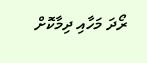ރޯދަ މަހާއި ދިމާކޮށް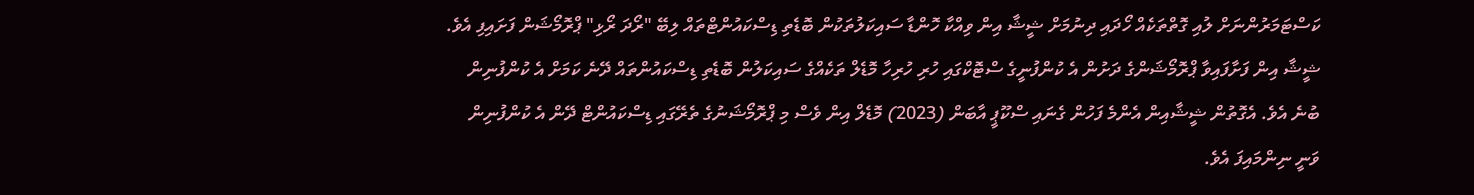ކަސްޓަމަރުންނަށް ލުއި ގޮތްތަކެއް ހޯދައި ދިނުމަށް ޝީޝާ އިން ވިއްކާ ހޮންޑާ ސައިކަލުތަކުން ބޮޑެތި ޑިސްކައުންޓްތައް ލިބޭ "ރޯދަ ރޯޅި" ޕްރޮމޯޝަން ފަށައިފި އެވެ.
ޝީޝާ އިން ފަށާފައިވާ ޕްރޮމޯޝަންގެ ދަށުން އެ ކުންފުނީގެ ސްޓޮކްގައި ހުރި ހުރިހާ މޮޑެލް ތަކެއްގެ ސައިކަލުން ބޮޑެތި ޑިސްކައުންތައް ދޭނެ ކަމަށް އެ ކުންފުނިން ބުނެ އެވެ. އެގޮތުން ޝީޝާއިން އެންމެ ފަހުން ގެނައި ސްކޫޕީ އާބަން (2023) މޮޑެލް އިން ވެސް މި ޕްރޮމޯޝަނުގެ ތެރޭގައި ޑިސްކައުންޓް ދޭން އެ ކުންފުނިން ވަނީ ނިންމައިފަ އެވެ.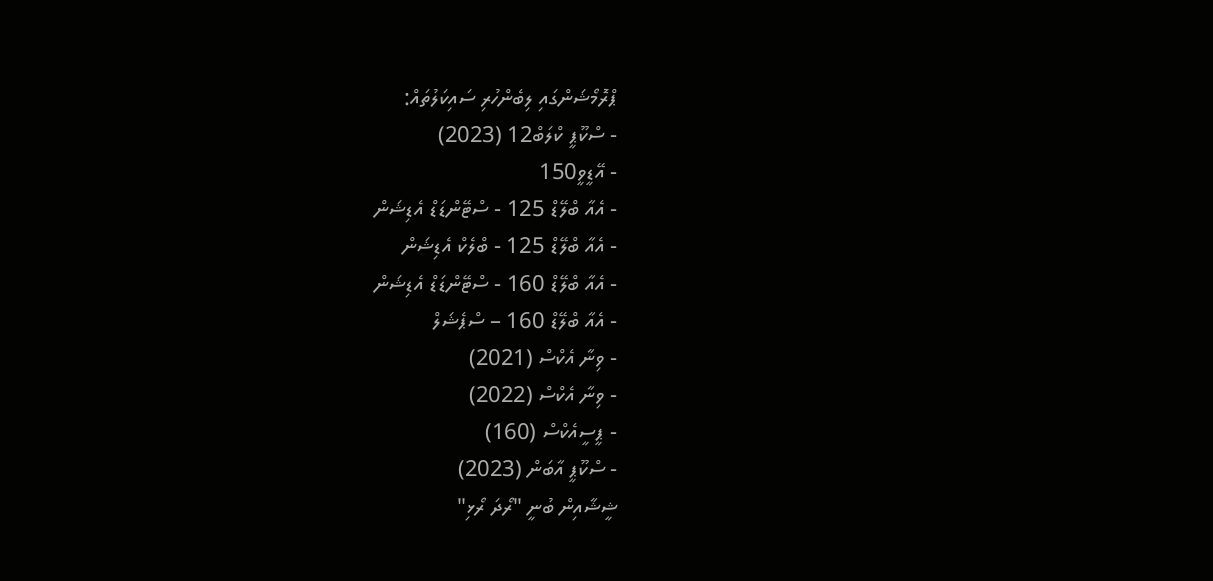ޕްރޮމޯޝަންގައި ލިބެންހުރި ސައިކަލުތައް:
- ސްކޫޕީ ކްލަބް12 (2023)
- އޭޑީވީ150
- އެއާ ބްލޭޑް 125 - ސްޓޭންޑަޑް އެޑިޝަން
- އެއާ ބްލޭޑް 125 - ބްލެކް އެޑިޝަން
- އެއާ ބްލޭޑް 160 - ސްޓޭންޑަޑް އެޑިޝަން
- އެއާ ބްލޭޑް 160 – ސްޕެޝަލް
- ވިނާ އެކްސް (2021)
- ވިނާ އެކްސް (2022)
- ޕީސީއެކްސް (160)
- ސްކޫޕީ އާބަން (2023)
ޝީޝާއިން ބުނީ "ރޯދަ ރޯޅި"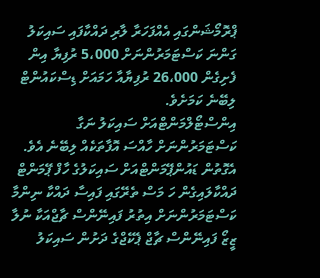ޕްރޮމޯޝަންގައި އެއްފަހަރާ ލާރި ދައްކާފައި ސައިކަލު ގަންނަ ކަސްޓަމަރުންނަށް 5،000 ރުފިޔާ އިން ފެށިގެން 26،000 ރުފިޔާއާ ހަމައަށް ޑިސްކައުންޓް ލިބޭނެ ކަމަށެވެ.
އިންސްޓޯލްމަންޓްއަށް ސައިކަލު ނަގާ ކަސްޓަމަރުންނަށް ހާއްސަ އޮފާތަކެއް ލިބޭނެ އެވެ. އެގޮތުން ޑައުންޕޭމަންޓްއަށް ސައިކަލުގެ ހާފް ޕޭމަންޓް ދައްކާލައިގެން ހަ މަސް ތެރޭގައި ފައިސާ ދައްކާ ނިންމާ ކަސްޓަމަރުންނަށް އިތުރު ފައިނޭންސް ޗާޖްއަކާ ނުލާ ޒީޒޯ ފައިނޭންސް ޗާޖް ޕެކޭޖްގެ ދަށުން ސައިކަލު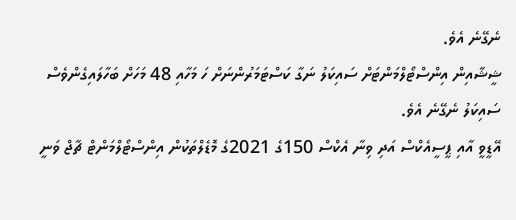ނެގޭނެ އެވެ.
ޝީޝާއިން އިންސްޓޯލްމަންޓަށް ސައިކަލު ނަގާ ކަސްޓަމަރުންނަށް ހަ މަހާއި 48 މަހަށް ބަހާލައިގެންވެސް ސައިކަލު ނެގޭނެ އެވެ.
އޭޑީވީ އާއި ޕީސީއެކްސް އަދި ވިނާ އެކްސް 150ގެ 2021ގެ މޮޑެލްތަކުން އިންސްޓޯލްމަންޓް ޗާޖް ވަނީ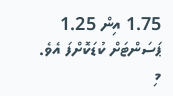1.75 އިން 1.25 ޕަސަންޓަށް ކުޑަކޮށްފަ އެވެ.
މި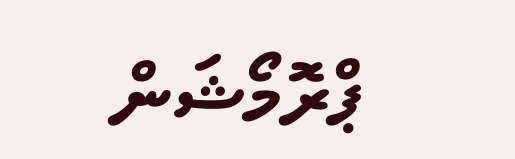ޕްރޮމޯޝަން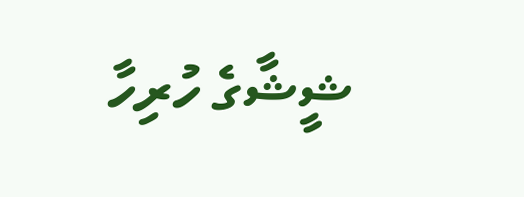ޝީޝާގެ ހުރިހާ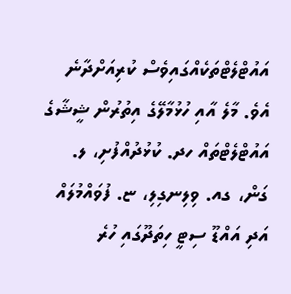އައުޓްލެޓްތަކެއްގައިވެސް ކުރިއަށްދާނެ އެވެ. މާލެ އާއި ހުޅުމާލޭގެ އިތުރުން ޝީޝާގެ އައުޓްލެޓްތައް ހދ. ކުޅުދުއްފުށި، ލ. ގަން، ގއ. ވިލިނގިލި، ޏ. ފުވައްމުލައް އަދި އައްޑޫ ސިޓީ ހިތަދޫގައި ހުރެ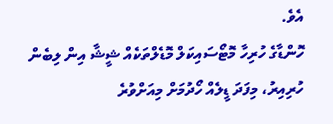އެވެ.
ހޮންޑާގެ ހުރިހާ މޮޓޯސައިކަލް މޮޑެލްތަކެއް ޝީޝާ އިން ލިބެން ހުރިއިރު، މިފަދަ ޑީލެއް ހޯދުމަށް މިއަށްވުރެ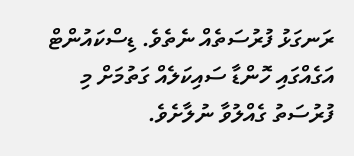ރަނގަޅު ފުރުސަތެއް ނެތެވެ. ޑިސްކައުންޓް އަގެއްގައި ހޮންޑާ ސައިކަލެއް ގަތުމަށް މި ފުރުސަތު ގެއްލުވާ ނުލާށެވެ.